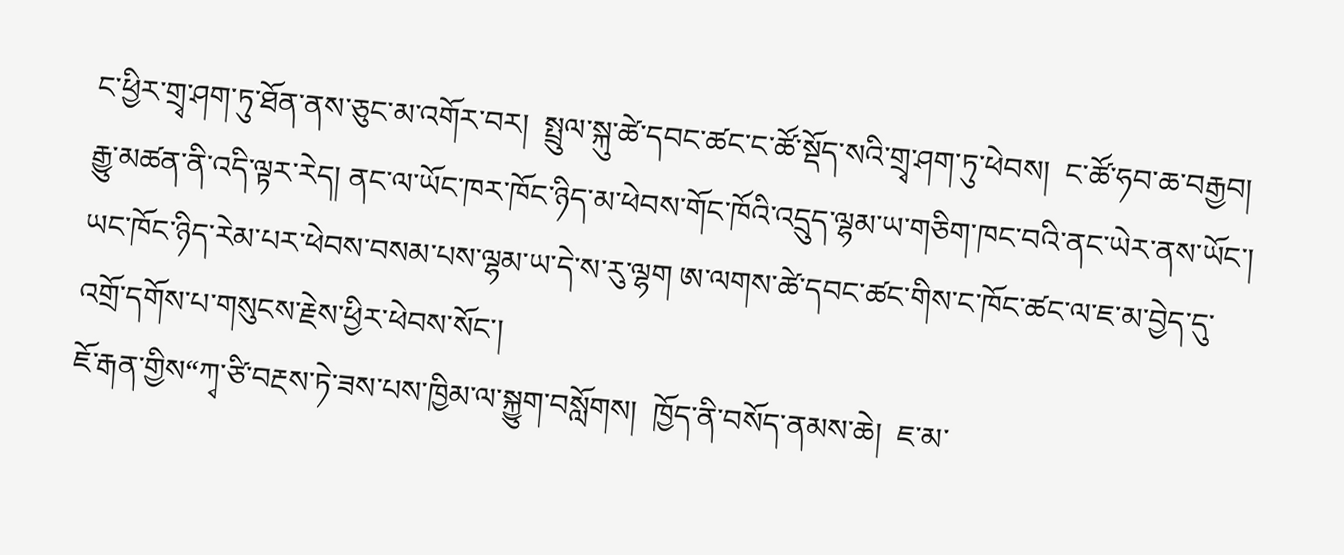ང་ཕྱིར་གྲྭ་ཤག་ཏུ་ཐོན་ནས་ཅུང་མ་འགོར་བར།  སྤྲུལ་སྐུ་ཚེ་དབང་ཚང་ང་ཚོ་སྡོད་སའི་གྲྭ་ཤག་ཏུ་ཕེབས།  ང་ཚོ་ཧབ་ཆ་བརྒྱབ། རྒྱུ་མཚན་ནི་འདི་ལྟར་རེད། ནང་ལ་ཡོང་ཁར་ཁོང་ཉིད་མ་ཕེབས་གོང་ཁོའི་འདྲུད་ལྷམ་ཡ་གཅིག་ཁང་བའི་ནང་ཡེར་ནས་ཡོང་།  ཡང་ཁོང་ཉིད་རེམ་པར་ཕེབས་བསམ་པས་ལྷམ་ཡ་དེ་ས་རུ་ལྷག ཨ་ལགས་ཚེ་དབང་ཚང་གིས་ང་ཁོང་ཚང་ལ་ཇ་མ་བྱེད་དུ་འགྲོ་དགོས་པ་གསུངས་རྗེས་ཕྱིར་ཕེབས་སོང་།
ཇོ་རྒན་གྱིས“ཀྭ་ཙི་བརྔས་ཏེ་ཟས་པས་ཁྱིམ་ལ་སྐྱུག་བསློགས།  ཁྱོད་ནི་བསོད་ནམས་ཆེ།  ཇ་མ་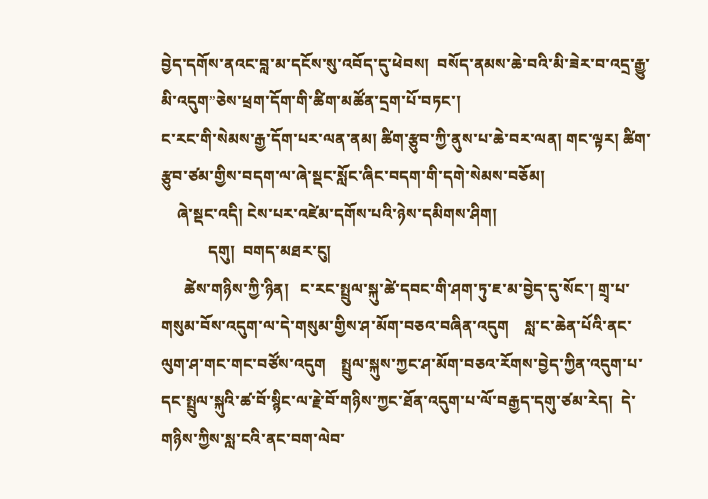བྱེད་དགོས་ནའང་བླ་མ་དངོས་སུ་འབོད་དུ་ཕེབས།  བསོད་ནམས་ཆེ་བའི་མི་ཟེར་བ་འདྲ་རྒྱུ་མི་འདུག”ཅེས་ཕྲག་དོག་གི་ཚིག་མཚོན་དྲག་པོ་བཏང་།
ང་རང་གི་སེམས་རྒྱ་དོག་པར་ལན་ནམ། ཚིག་རྩུབ་ཀྱི་ནུས་པ་ཆེ་བར་ལན། གང་ལྟར། ཚིག་རྩུབ་ཙམ་གྱིས་བདག་ལ་ཞེ་སྡང་སློང་ཞིང་བདག་གི་དགེ་སེམས་བཅོམ།
    ཞེ་སྡང་འདི། ངེས་པར་འཛེམ་དགོས་པའི་ཉེས་དམིགས་ཤིག།
            དགུ།  བགད་མཐར་ངུ།
      ཚེས་གཉིས་ཀྱི་ཉིན།   ང་རང་སྤྲུལ་སྐུ་ཚེ་དབང་གི་ཤག་ཏུ་ཇ་མ་བྱེད་དུ་སོང་། གྲྭ་པ་གསུམ་བོས་འདུག་ལ་དེ་གསུམ་གྱིས་ཤ་མོག་བཅའ་བཞིན་འདུག    སླ་ང་ཆེན་པོའི་ནང་ལུག་ཤ་གང་གང་བཙོས་འདུག    སྤྲུལ་སྐུས་ཀྱང་ཤ་མོག་བཅའ་རོགས་བྱེད་ཀྱིན་འདུག་པ་དང་སྤྲུལ་སྐུའི་ཚ་བོ་སྙིང་ལ་རྗེ་བོ་གཉིས་ཀྱང་ཐོན་འདུག་པ་ལོ་བརྒྱད་དགུ་ཙམ་རེད།  དེ་གཉིས་ཀྱིས་སླ་ངའི་ནང་བག་ལེབ་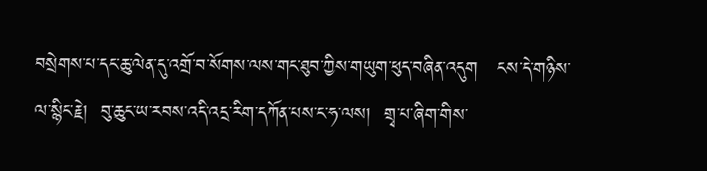བསྲེགས་པ་དང་ཆུ་ལེན་དུ་འགྲོ་བ་སོགས་ལས་གང་ཐུབ་ཀྱིས་གཡུག་ཕུད་བཞིན་འདུག   ངས་དེ་གཉིས་ལ་སྙིང་རྗེ།  བུ་ཆུང་ཡ་རབས་འདི་འདྲ་རིག་དཀོན་པས་ང་ཧ་ལས།  གྲྭ་པ་ཞིག་གིས་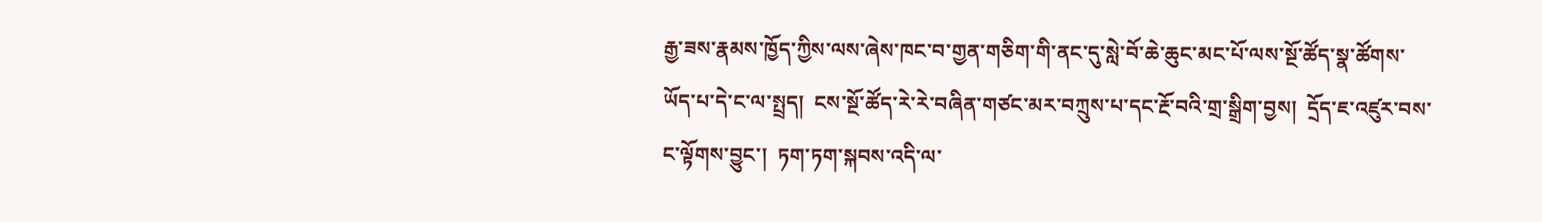རྒྱ་ཟས་རྣམས་ཁྱོད་ཀྱིས་ལས་ཞེས་ཁང་བ་གྱན་གཅིག་གི་ནང་དུ་སླེ་བོ་ཆེ་ཆུང་མང་པོ་ལས་སྔོ་ཚོད་སྣ་ཚོགས་ཡོད་པ་དེ་ང་ལ་སྤྲད།  ངས་སྔོ་ཚོད་རེ་རེ་བཞིན་གཙང་མར་བཀྲུས་པ་དང་རྔོ་བའི་གྲ་སྒྲིག་བྱས།  དྲོད་ཇ་འཛུར་བས་ང་ལྟོགས་བྱུང་།  ཏག་ཏག་སྐབས་འདི་ལ་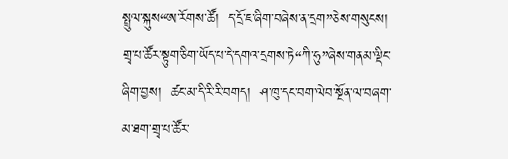སྤྲུལ་སྐུས“ཨ་རོགས་ཚོ།  ད་དྲོ་ཇ་ཞིག་བཞེས་ན་དྲག”ཅེས་གསུངས།  གྲྭ་པ་ཚོར་སྟུག་ཅིག་ཡོད་པ་དེ་དགའ་དྲགས་ཏེ“ཀི་ཧུ”ཞེས་གནམ་ལྡིང་ཞིག་བྱས།  ཚང་མ་དི་རི་རི་བགད།  ཤ་ཁུ་དང་བག་ལེབ་སྔོན་ལ་བཞག་མ་ཐག་གྲྭ་པ་ཚོར་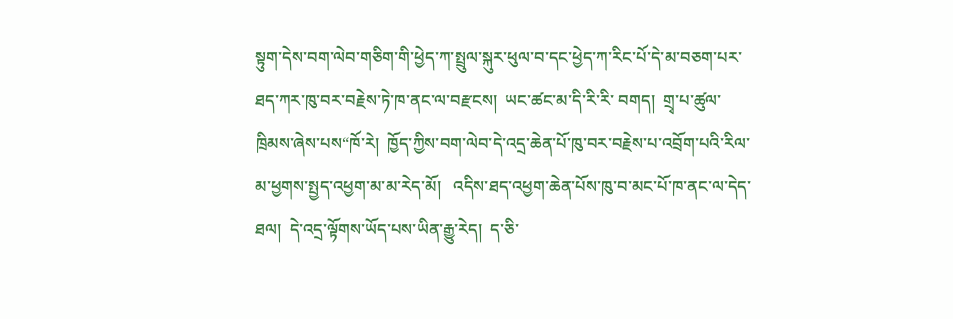སྟུག་དེས་བག་ལེབ་གཅིག་གི་ཕྱེད་ཀ་སྤྲུལ་སྐུར་ཕུལ་བ་དང་ཕྱེད་ཀ་རིང་པོ་དེ་མ་བཅག་པར་ཐད་ཀར་ཁུ་བར་བརྗེས་ཏེ་ཁ་ནང་ལ་བརྫངས།  ཡང་ཚང་མ་དི་རི་རི་ བགད།  གྲྭ་པ་ཚུལ་ཁྲིམས་ཞེས་པས“ཁོ་རེ།  ཁྱོད་ཀྱིས་བག་ལེབ་དེ་འདྲ་ཆེན་པོ་ཁུ་བར་བརྗེས་པ་འབྲོག་པའི་རིལ་མ་ཕྱགས་སྤྱད་འཕྱག་མ་མ་རེད་མོ།   འདིས་ཐད་འཕྱག་ཆེན་པོས་ཁུ་བ་མང་པོ་ཁ་ནང་ལ་དེད་ཐལ།  དེ་འདྲ་ལྟོགས་ཡོད་པས་ཡིན་རྒྱུ་རེད།  ད་ཅི་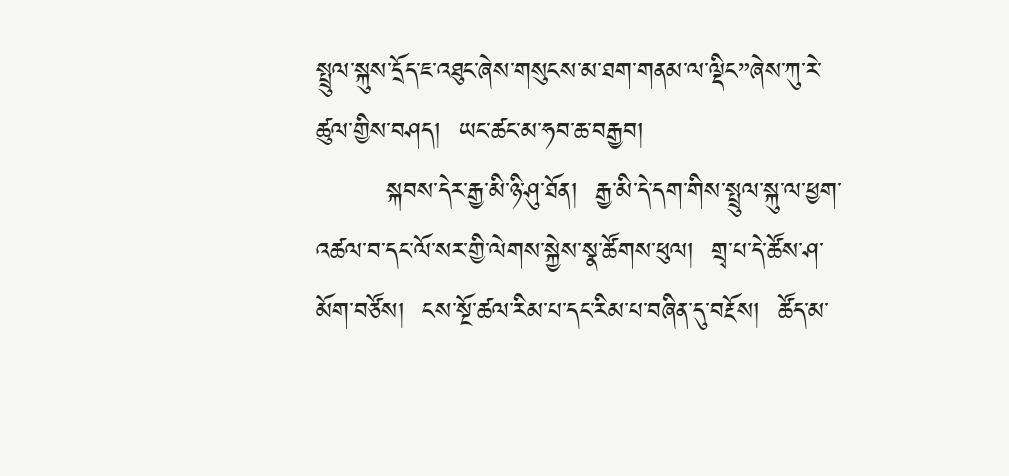སྤྲུལ་སྐུས་དྲོད་ཇ་འཐུང་ཞེས་གསུངས་མ་ཐག་གནམ་ལ་ལྡིང”ཞེས་ཀུ་རེ་ཚུལ་གྱིས་བཤད།  ཡང་ཚང་མ་ཧབ་ཆ་བརྒྱབ།
        སྐབས་དེར་རྒྱ་མི་ཉི་ཤུ་ཐོན།  རྒྱ་མི་དེ་དག་གིས་སྤྲུལ་སྐུ་ལ་ཕྱག་འཚལ་བ་དང་ལོ་སར་གྱི་ལེགས་སྐྱེས་སྣ་ཚོགས་ཕུལ།  གྲྭ་པ་དེ་ཚོས་ཤ་མོག་བཙོས།  ངས་སྔོ་ཚལ་རིམ་པ་དང་རིམ་པ་བཞིན་དུ་བརྔོས།  ཚོད་མ་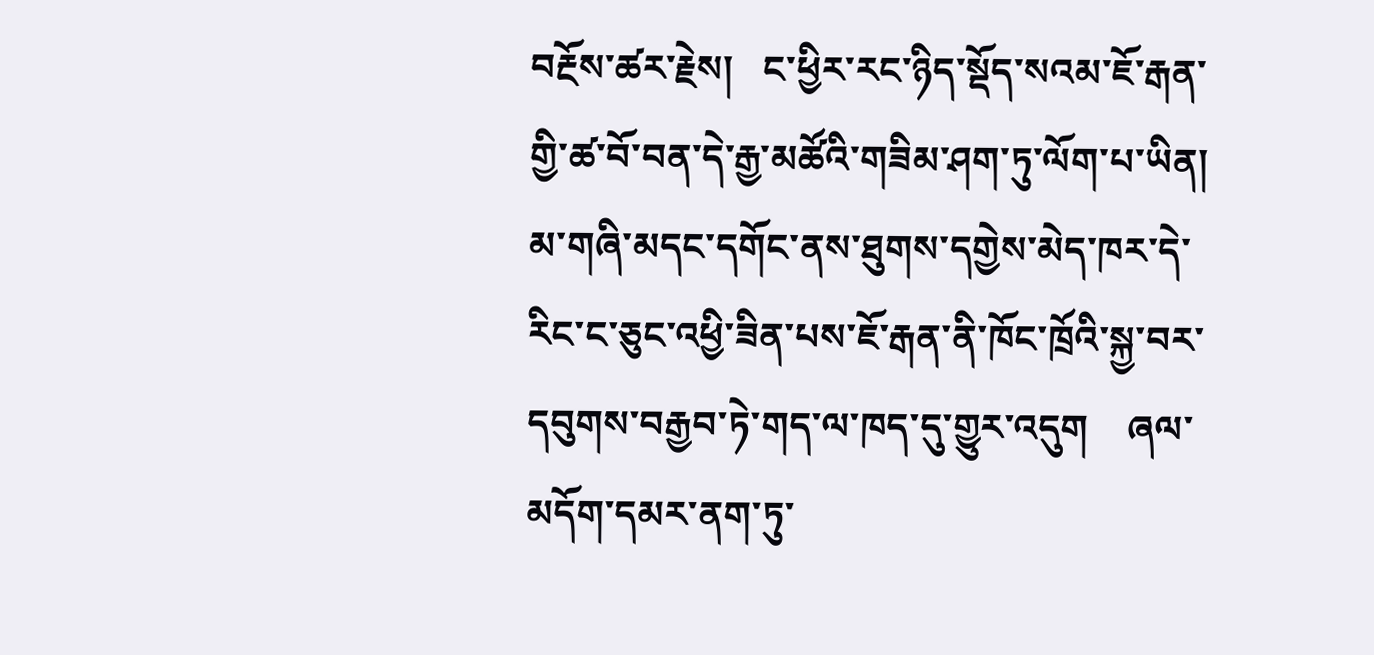བརྔོས་ཚར་རྗེས།   ང་ཕྱིར་རང་ཉིད་སྡོད་སའམ་ཇོ་རྒན་གྱི་ཚ་བོ་བན་དེ་རྒྱ་མཚོའི་གཟིམ་ཤག་ཏུ་ལོག་པ་ཡིན།  མ་གཞི་མདང་དགོང་ནས་ཐུགས་དགྱེས་མེད་ཁར་དེ་རིང་ང་ཅུང་འཕྱི་ཟིན་པས་ཇོ་རྒན་ནི་ཁོང་ཁྲོའི་སྐྱ་བར་དབུགས་བརྒྱབ་ཏེ་གད་ལ་ཁད་དུ་གྱུར་འདུག    ཞལ་མདོག་དམར་ནག་ཏུ་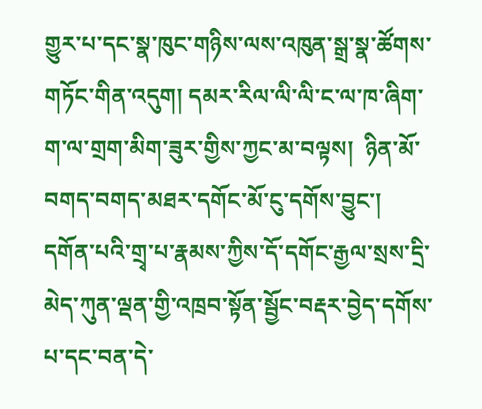གྱུར་པ་དང་སྣ་ཁུང་གཉིས་ལས་འཁུན་སྒྲ་སྣ་ཚོགས་གཏོང་གིན་འདུག། དམར་རིལ་ལི་ལི་ང་ལ་ཁ་ཞིག་ག་ལ་གྲག་མིག་ཟུར་གྱིས་ཀྱང་མ་བལྟས།  ཉིན་མོ་བགད་བགད་མཐར་དགོང་མོ་ངུ་དགོས་བྱུང་།   དགོན་པའི་གྲྭ་པ་རྣམས་ཀྱིས་དོ་དགོང་རྒྱལ་སྲས་དྲི་མེད་ཀུན་ལྡན་གྱི་འཁྲབ་སྟོན་སྦྱོང་བརྡར་བྱེད་དགོས་པ་དང་བན་དེ་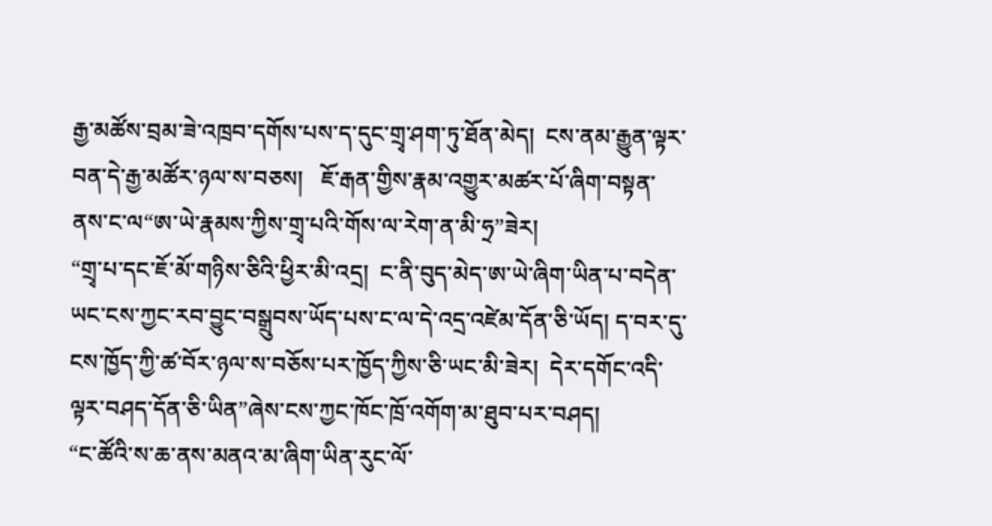རྒྱ་མཚོས་བྲམ་ཟེ་འཁྲབ་དགོས་པས་ད་དུང་གྲྭ་ཤག་ཏུ་ཐོན་མེད།  ངས་ནམ་རྒྱུན་ལྟར་བན་དེ་རྒྱ་མཚོར་ཉལ་ས་བཅས།   ཇོ་རྒན་གྱིས་རྣམ་འགྱུར་མཚར་པོ་ཞིག་བསྟན་ནས་ང་ལ“ཨ་ཡེ་རྣམས་ཀྱིས་གྲྭ་པའི་གོས་ལ་རེག་ན་མི་ཧྲ”ཟེར།
“གྲྭ་པ་དང་ཇོ་མོ་གཉིས་ཅིའི་ཕྱིར་མི་འདྲ།  ང་ནི་བུད་མེད་ཨ་ཡེ་ཞིག་ཡིན་པ་བདེན་ཡང་ངས་ཀྱང་རབ་བྱུང་བསྒྲུབས་ཡོད་པས་ང་ལ་དེ་འདྲ་འཛེམ་དོན་ཅི་ཡོད། ད་བར་དུ་ངས་ཁྱོད་ཀྱི་ཚ་བོར་ཉལ་ས་བཅོས་པར་ཁྱོད་ཀྱིས་ཅི་ཡང་མི་ཟེར།  དེར་དགོང་འདི་ལྟར་བཤད་དོན་ཅི་ཡིན”ཞེས་ངས་ཀྱང་ཁོང་ཁྲོ་འགོག་མ་ཐུབ་པར་བཤད།
“ང་ཚོའི་ས་ཆ་ནས་མནའ་མ་ཞིག་ཡིན་རུང་ལོ་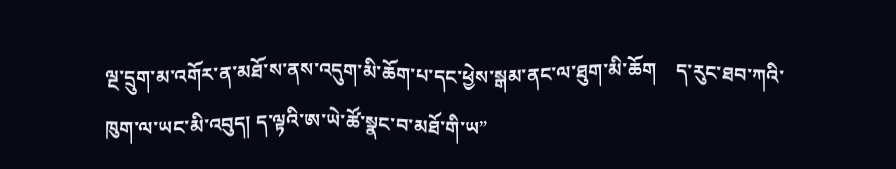ལྔ་དྲུག་མ་འགོར་ན་མཐོ་ས་ནས་འདུག་མི་ཆོག་པ་དང་ཕྱེས་སྒམ་ནང་ལ་ཐུག་མི་ཆོག    ད་རུང་ཐབ་ཀའི་ཁུག་ལ་ཡང་མི་འབུད། ད་ལྟའི་ཨ་ཡེ་ཚོ་སྣང་བ་མཐོ་གི་ཡ”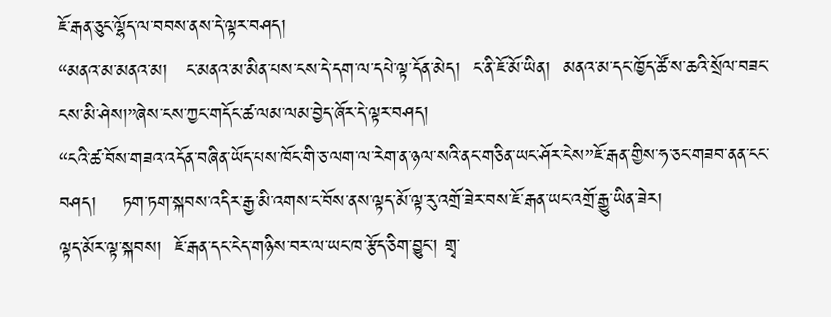ཇོ་རྒན་ཅུང་ལྷོད་ལ་བབས་ནས་དེ་ལྟར་བཤད།
“མནའ་མ་མནའ་མ།   ང་མནའ་མ་མིན་པས་ངས་དེ་དག་ལ་དཔེ་ལྟ་དོན་མེད།  ང་ནི་ཇོ་མོ་ཡིན།  མནའ་མ་དང་ཁྱོད་ཚོ་ས་ཆའི་སྲོལ་བཟང་ངས་མི་ཤེས།”ཞེས་ངས་ཀྱང་གདོང་ཚ་ལམ་ལམ་བྱེད་ཞོར་དེ་ལྟར་བཤད།
“ངའི་ཚ་བོས་གཟའ་འདོན་བཞིན་ཡོད་པས་ཁོང་གི་ཅ་ལག་ལ་རེག་ན་ཉལ་སའི་ནང་གཅིན་ཡང་ཤོར་ངེས”ཇོ་རྒན་གྱིས་ཧ་ཅང་གཟབ་ནན་ངང་བཤད།    ཏག་ཏག་སྐབས་འདིར་རྒྱ་མི་འགས་ང་བོས་ནས་ལྟད་མོ་ལྟ་རུ་འགྲོ་ཟེར་བས་ཇོ་རྒན་ཡང་འགྲོ་རྒྱུ་ཡིན་ཟེར།
ལྟད་མོར་ལྟ་སྐབས།  ཇོ་རྒན་དང་ངེད་གཉིས་བར་ལ་ཡང་ཁ་རྩོད་ཅིག་བྱུང་། གྲྭ་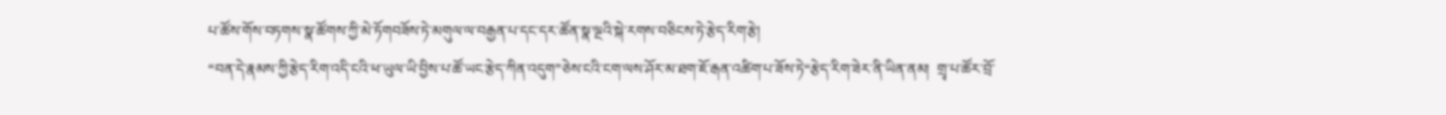པ་ཚོས་གོས་བཏགས་སྣ་ཚོགས་ཀྱི་མེ་ཏོགབཟོས་ཏེ་མགུལ་ལ་བརྒྱན་པ་དང་དར་ཚོན་སྣ་ལྔའི་སྐེ་རགས་བཅིངས་ཏེ་རྩེད་རིག་རྩེ།
“བན་དེ་རྣམས་ཀྱི་རྩེད་རིག་འདི་ངའི་ཕ་ཡུལ་ཡི་བྱིས་པ་ཚོ་ཡང་རྩེད་ཀིན་འདུག”ཅེས་ངའི་ངག་ལས་ཤོར་མ་ཐག་ཇོ་རྒན་འཚིག་པ་ཟོས་ཏེ“རྩེད་རིག་ཟེར་ནི་ཡིན་ནམ།  གྲྭ་པ་ཚོར་བྲོ་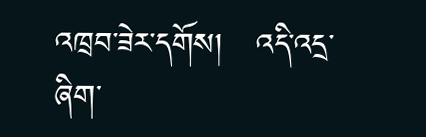འཁྲབ་ཟེར་དགོས།   འདི་འདྲ་ཞིག་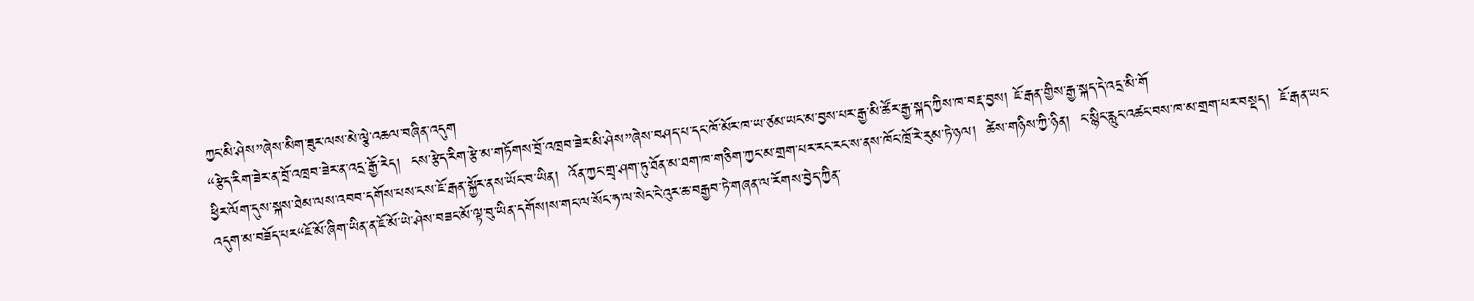ཀྱང་མི་ཤེས”ཞེས་མིག་ཟུར་ལས་མེ་ལྕེ་འཆལ་བཞིན་འདུག
“རྩེད་རིག་ཟེར་ན་བྲོ་འཁྲབ་ཟེར་ན་འདྲ་རྒྱོ་རེད།  ངས་རྩེད་རིག་རྩེ་མ་གཏོགས་བྲོ་འཁྲབ་ཟེར་མི་ཤེས”ཞེས་བཤད་པ་དང་ཁོ་མོར་ཁ་ཡ་ཙམ་ཡང་མ་བྱས་པར་རྒྱ་མི་ཚོར་རྒྱ་སྐད་ཀྱིས་ཁ་བརྡ་བྱས། ཇོ་རྒན་གྱིས་རྒྱ་སྐད་དེ་འདྲ་མི་གོ
ཕྱིར་ལོག་དུས་སྐས་ཐེམ་ལས་འབབ་དགོས་པས་ངས་ཇོ་རྒན་སྐྱོར་ནས་ཡོང་བ་ཡིན།  འོན་ཀྱང་གྲྭ་ཤག་ཏུ་ཐོན་མ་ཐག་ཁ་གཅིག་ཀྱང་མ་གྲག་པར་རང་རང་ས་ནས་ཁོང་ཁྲོ་རེ་རུམ་ཏེ་ཉལ།  ཚེས་གཉིས་ཀྱི་ཉིན།  ང་སྙིང་རླུང་འཚང་བས་ཁ་མ་གྲག་པར་བསྡད།  ཇོ་རྒན་ཡང་འདུག་མ་བཟོད་པར“ཇོ་མོ་ཞིག་ཡིན་ན་ཇོ་མོ་ཡེ་ཤེས་བཟང་མོ་ལྟ་བུ་ཡིན་དགོས།ས་གང་ལ་སོང་ཧ་ལ་སེང་ངེ་འུར་ཆ་བརྒྱབ་ཏེ་གཞན་ལ་རོགས་བྱེད་ཀྱིན་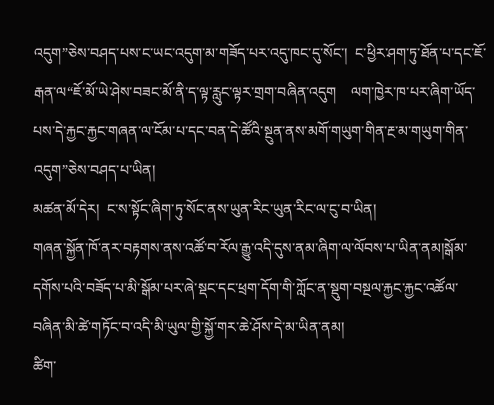འདུག”ཅེས་བཤད་པས་ང་ཡང་འདུག་མ་གཟོད་པར་འདུ་ཁང་དུ་སོང་།  ང་ཕྱིར་ཤག་ཏུ་ཐོན་པ་དང་ཇོ་རྒན་ལ“ཇོ་མོ་ཡེ་ཤེས་བཟང་མོ་ནི་ད་ལྟ་རླུང་ལྟར་གྲག་བཞིན་འདུག    ལག་ཁྱེར་ཁ་པར་ཞིག་ཡོད་པས་དེ་རྐྱང་རྐྱང་གཞན་ལ་ངོམ་པ་དང་བན་དེ་ཚོའི་སྔུན་ནས་མགོ་གཡུག་གིན་རྔ་མ་གཡུག་གིན་འདུག”ཅེས་བཤད་པ་ཡིན།
མཚན་མོ་དེར།  ང་ས་སྟོང་ཞིག་ཏུ་སོང་ནས་ཡུན་རིང་ཡུན་རིང་ལ་ངུ་བ་ཡིན།
གཞན་སྐྱོན་ཁོ་ནར་བརྟགས་ནས་འཚོ་བ་རོལ་རྒྱུ་འདི་དུས་ནམ་ཞིག་ལ་ལོབས་པ་ཡིན་ནམ།སྒོམ་དགོས་པའི་བཟོད་པ་མི་སྒོམ་པར་ཞེ་སྡང་དང་ཕྲག་དོག་གི་ཀློང་ན་སྡུག་བསྔལ་རྐྱང་རྐྱང་འཚོལ་བཞིན་མི་ཚེ་གཏོང་བ་འདི་མི་ཡུལ་གྱི་སྐྱོ་གར་ཆེ་ཤོས་དེ་མ་ཡིན་ནམ།
ཚིག་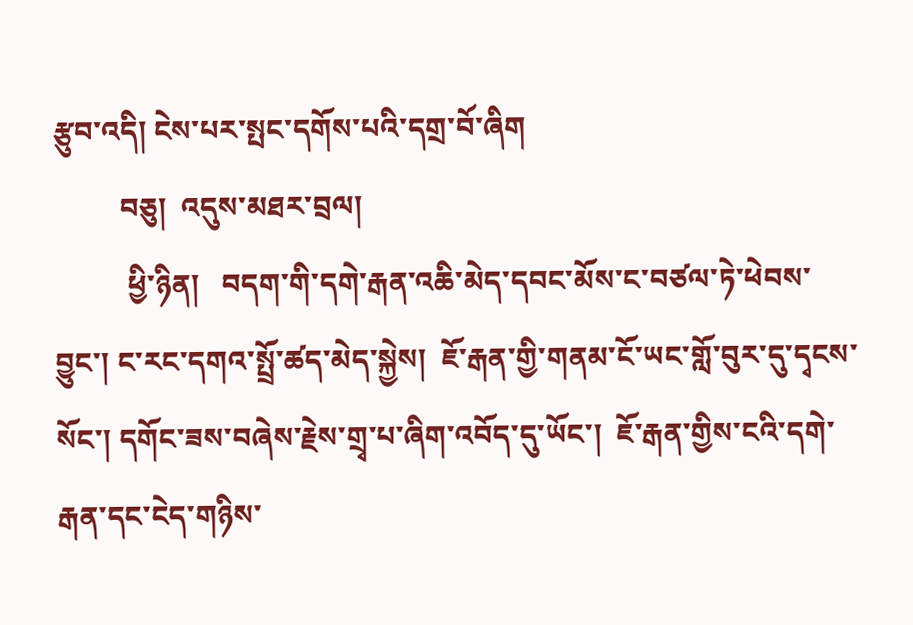རྩུབ་འདི། ངེས་པར་སྤང་དགོས་པའི་དགྲ་བོ་ཞིག
         བཅུ།  འདུས་མཐར་བྲལ།
          ཕྱི་ཉིན།   བདག་གི་དགེ་རྒན་འཆི་མེད་དབང་མོས་ང་བཙལ་ཏེ་ཕེབས་བྱུང་། ང་རང་དགའ་སྤྲོ་ཚད་མེད་སྐྱེས།  ཇོ་རྒན་གྱི་གནམ་ངོ་ཡང་གློ་བུར་དུ་དྭངས་སོང་། དགོང་ཟས་བཞེས་རྗེས་གྲྭ་པ་ཞིག་འབོད་དུ་ཡོང་།  ཇོ་རྒན་གྱིས་ངའི་དགེ་རྒན་དང་ངེད་གཉིས་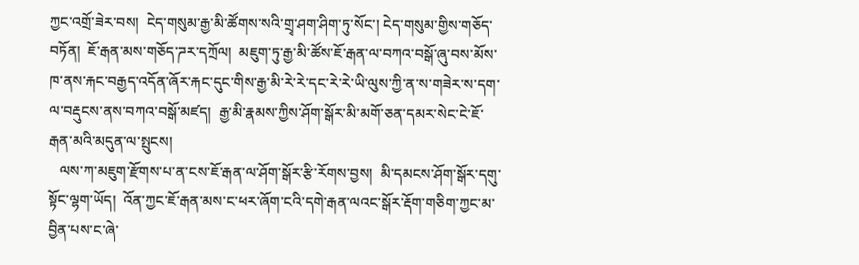ཀྱང་འགྲོ་ཟེར་བས།  ངེད་གསུམ་རྒྱ་མི་ཚོགས་སའི་གྲྭ་ཤག་ཤིག་ཏུ་སོང་། ངེད་གསུམ་གྱིས་གཅོད་བཏོན།  ཇོ་རྒན་མས་གཅོད་ཌར་དཀྲོལ།  མཇུག་ཏུ་རྒྱ་མི་ཚོས་ཇོ་རྒན་ལ་བཀའ་བསྒོ་ཞུ་བས་མོས་ཁ་ནས་རྐང་བརྒྱད་འདོན་ཞོར་རྐང་དུང་གིས་རྒྱ་མི་རེ་རེ་དང་རེ་རེ་ཡི་ལུས་ཀྱི་ན་ས་གཟེར་ས་དག་ལ་བརྡུངས་ནས་བཀའ་བསྒོ་མཛད།  རྒྱ་མི་རྣམས་ཀྱིས་ཤོག་སྒོར་མི་མགོ་ཅན་དམར་སེང་ངེ་ཇོ་རྒན་མའི་མདུན་ལ་སྤུངས།
   ལས་ཀ་མཇུག་རྫོགས་པ་ན་ངས་ཇོ་རྒན་ལ་ཤོག་སྒོར་རྩི་རོགས་བྱས།  མི་དམངས་ཤོག་སྒོར་དགུ་སྟོང་ལྷག་ཡོད།  འོན་ཀྱང་ཇོ་རྒན་མས་ང་ཕར་ཞོག་ངའི་དགེ་རྒན་ལའང་སྒོར་རྡོག་གཅིག་ཀྱང་མ་བྱིན་པས་ང་ཞེ་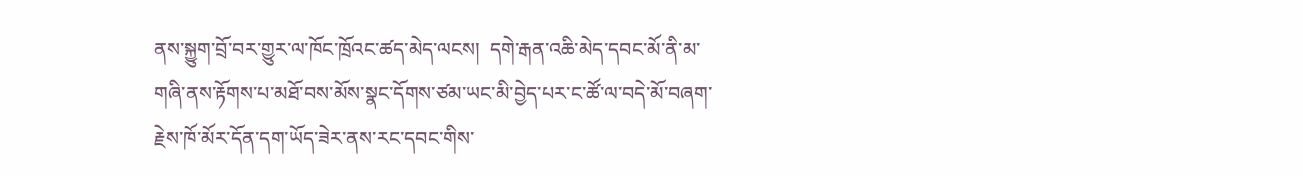ནས་སྐྱུག་བྲོ་བར་གྱུར་ལ་ཁོང་ཁྲོའང་ཚད་མེད་ལངས།  དགེ་རྒན་འཆི་མེད་དབང་མོ་ནི་མ་གཞི་ནས་རྟོགས་པ་མཐོ་བས་མོས་སྣང་དོགས་ཙམ་ཡང་མི་བྱེད་པར་ང་ཚོ་ལ་བདེ་མོ་བཞག་རྗེས་ཁོ་མོར་དོན་དག་ཡོད་ཟེར་ནས་རང་དབང་གིས་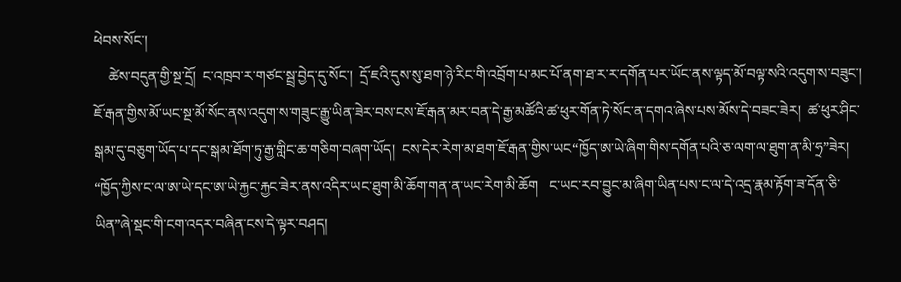ཕེབས་སོང་།
    ཚེས་བདུན་གྱི་སྔ་དྲོ།  ང་འཁྲབ་ར་གཙང་སྦྲ་བྱེད་དུ་སོང་།  དྲོ་ཇའི་དུས་སུ་ཐག་ཉེ་རིང་གི་འབྲོག་པ་མང་པོ་ནག་ཐ་ར་ར་དགོན་པར་ཡོང་ནས་ལྟད་མོ་བལྟ་སའི་འདུག་ས་བཟུང་།   ཇོ་རྒན་གྱིས་མོ་ཡང་སྔ་མོ་སོང་ནས་འདུག་ས་གཟུང་རྒྱུ་ཡིན་ཟེར་བས་ངས་ཇོ་རྒན་མར་བན་དེ་རྒྱ་མཚོའི་ཚ་ཕུར་གོན་ཏེ་སོང་ན་དགའ་ཞེས་པས་མོས་དེ་བཟང་ཟེར།  ཚ་ཕུར་ཤིང་སྒམ་དུ་བཅུག་ཡོད་པ་དང་སྒམ་ཐོག་ཏུ་རྒྱ་གླིང་ཆ་གཅིག་བཞག་ཡོད།  ངས་དེར་རེག་མ་ཐག་ཇོ་རྒན་གྱིས་ཡང“ཁྱོད་ཨ་ཡེ་ཞིག་གིས་དགོན་པའི་ཅ་ལག་ལ་ཐུག་ན་མི་ཧྲ”ཟེར།
“ཁྱོད་ཀྱིས་ང་ལ་ཨ་ཡེ་དང་ཨ་ཡེ་རྐྱང་རྐྱང་ཟེར་ནས་འདིར་ཡང་ཐུག་མི་ཆོག་གན་ན་ཡང་རེག་མི་ཆོག   ང་ཡང་རབ་བྱུང་མ་ཞིག་ཡིན་པས་ང་ལ་དེ་འདྲ་རྣམ་རྟོག་ཟ་དོན་ཅི་ཡིན”ཞེ་སྡང་གི་ངག་འདར་བཞིན་ངས་དེ་ལྟར་བཤད།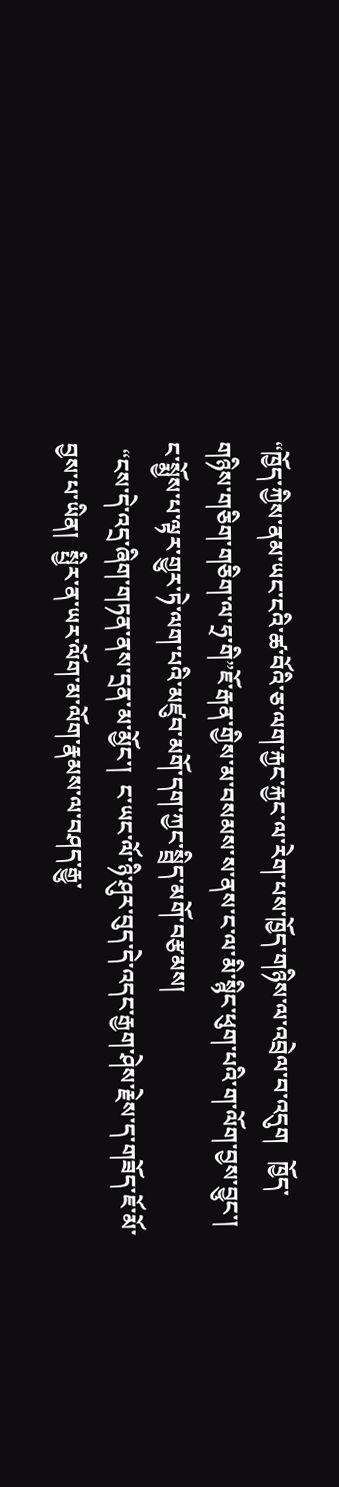“ཁྱོད་ཀྱིས་ནམ་ཡང་ངའི་ཚ་བོའི་ཅ་ལག་རྐྱང་རྐྱང་ལ་རེག་པས་ཁྱོད་གཉིས་ལ་འབྲེལ་བ་འདུག   ཁྱོད་གཉིས་གཅིག་གཅིག་ལ་ཧྲ་གི”ཇོ་རྒན་གྱིས་མ་བསམས་ས་ནས་ང་ལ་མི་སྙིང་ཕུག་པའི་ག་ལོག་བྱས་བྱུང་།   ང་སྨྱོས་པ་ལྟར་གྱུར་ཏེ་ལག་པའི་མཛུབ་མགོ་དག་ཀྱང་སྦྲིད་མགོ་བརྩམས།
 “ངས་དེ་འདྲ་ཞིག་གཏན་ནས་དྲན་མ་མྱོང་།  ང་ཡང་ལོ་ཉི་ཤུར་བུད་དེ་འདང་རྒྱག་ཤེས་རྗེས་ད་གཟོད་ཇོ་མོ་བྱས་པ་ཡིན།  སྤྱིར་ན་ཡར་ལོག་མ་ལོག་རྣམས་ལ་བཤད་རྒྱུ་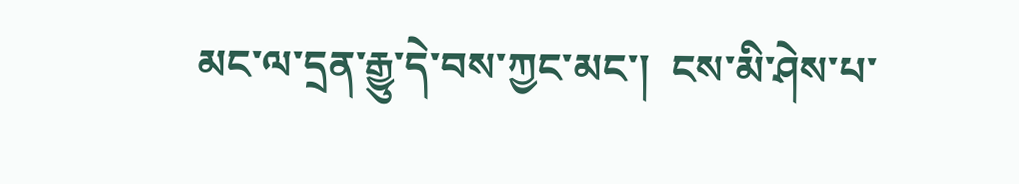མང་ལ་དྲན་རྒྱུ་དེ་བས་ཀྱང་མང་།  ངས་མི་ཤེས་པ་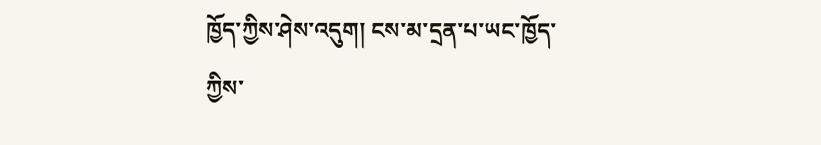ཁྱོད་ཀྱིས་ཤེས་འདུག། ངས་མ་དྲན་པ་ཡང་ཁྱོད་ཀྱིས་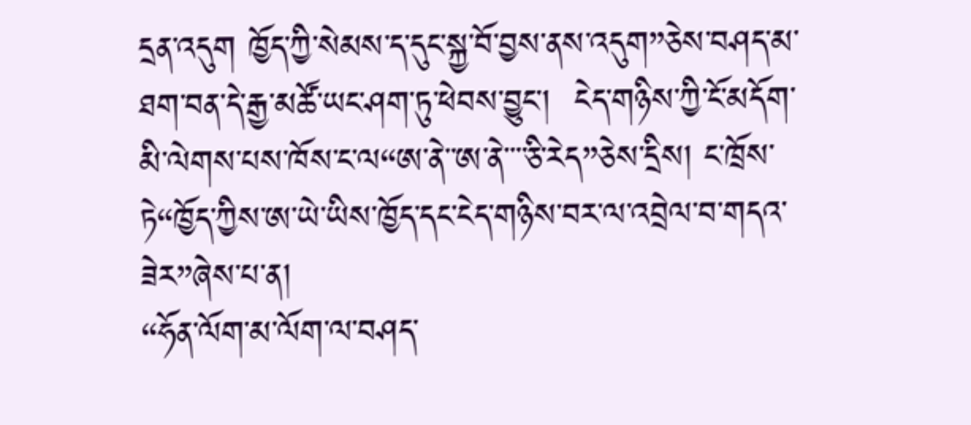དྲན་འདུག ཁྱོད་ཀྱི་སེམས་ད་དུང་སྐྱ་བོ་བྱས་ནས་འདུག”ཅེས་བཤད་མ་ཐག་བན་དེ་རྒྱ་མཚོ་ཡང་ཤག་ཏུ་ཕེབས་བྱུང་།  ངེད་གཉིས་ཀྱི་ངོ་མདོག་མི་ལེགས་པས་ཁོས་ང་ལ“ཨ་ནེ་་ཨ་ནེ་་་་ཅི་རེད”ཅེས་དྲིས། ང་ཁྲོས་ཏེ“ཁྱོད་ཀྱིས་ཨ་ཡེ་ཡིས་ཁྱོད་དང་ངེད་གཉིས་བར་ལ་འབྲེལ་བ་གདའ་ཟེར”ཞེས་པ་ན།
“ཧོན་ལོག་མ་ལོག་ལ་བཤད་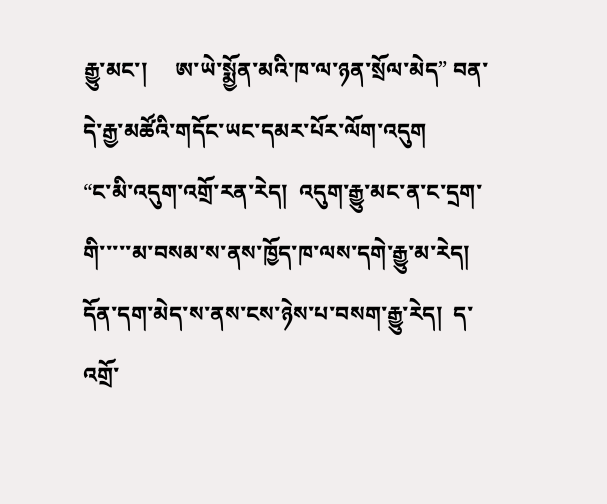རྒྱུ་མང་།     ཨ་ཡེ་སྨྱོན་མའི་ཁ་ལ་ཉན་སྲོལ་མེད” བན་དེ་རྒྱ་མཚོའི་གདོང་ཡང་དམར་པོར་ལོག་འདུག
“ང་མི་འདུག་འགྲོ་རན་རེད།  འདུག་རྒྱུ་མང་ན་ང་དྲག་གི་་་་་མ་བསམ་ས་ནས་ཁྱོད་ཁ་ལས་དགེ་རྒྱུ་མ་རེད།  དོན་དག་མེད་ས་ནས་ངས་ཉེས་པ་བསག་རྒྱུ་རེད།  ད་འགྲོ་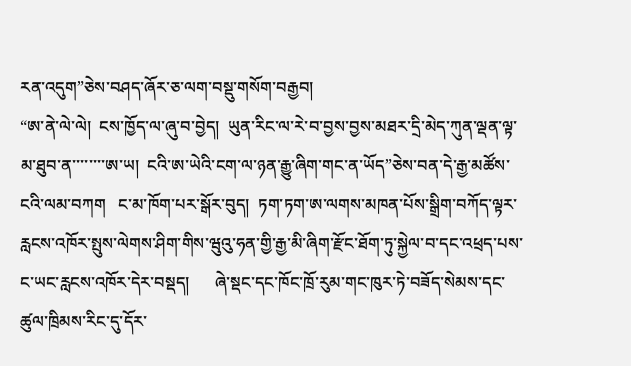རན་འདུག”ཅེས་བཤད་ཞོར་ཅ་ལག་བསྡུ་གསོག་བརྒྱབ།
“ཨ་ནེ་ལེ་ལེ།  ངས་ཁྱོད་ལ་ཞུ་བ་བྱེད།  ཡུན་རིང་ལ་རེ་བ་བྱས་བྱས་མཐར་དྲི་མེད་ཀུན་ལྡན་ལྟ་མ་ཐུབ་ན་་་་་་་་ཨ་ཡ།  ངའི་ཨ་ཡེའི་ངག་ལ་ཉན་རྒྱུ་ཞིག་གང་ན་ཡོད”ཅེས་བན་དེ་རྒྱ་མཚོས་ངའི་ལམ་བཀག   ང་མ་ཁོག་པར་སྒོར་བུད།  ཏག་ཏག་ཨ་ལགས་མཁན་པོས་སྒྲིག་བཀོད་ལྟར་རླངས་འཁོར་སྤུས་ལེགས་ཤིག་གིས་ཝུའུ་ཧན་གྱི་རྒྱ་མི་ཞིག་རྫོང་ཐོག་ཏུ་སྐྱེལ་བ་དང་འཕྲད་པས་ང་ཡང་རླངས་འཁོར་དེར་བསྡད།      ཞེ་སྡང་དང་ཁོང་ཁྲོ་རུམ་གང་ཁུར་ཏེ་བཟོད་སེམས་དང་ཚུལ་ཁྲིམས་རིང་དུ་དོར་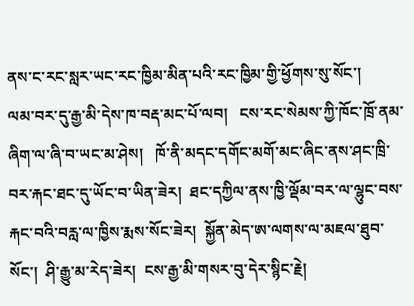ནས་ང་རང་སླར་ཡང་རང་ཁྱིམ་མིན་པའི་རང་ཁྱིམ་གྱི་ཕྱོགས་སུ་སོང་།
ལམ་བར་དུ་རྒྱ་མི་དེས་ཁ་བརྡ་མང་པོ་ལབ།   ངས་རང་སེམས་ཀྱི་ཁོང་ཁྲོ་ནམ་ཞིག་ལ་ཞི་བ་ཡང་མ་ཤེས།   ཁོ་ནི་མདང་དགོང་མགོ་མང་ཞིང་ནས་ཤང་ཁྲི་བར་རྐང་ཐང་དུ་ཡོང་བ་ཡིན་ཟེར།  ཐང་དཀྱིལ་ནས་ཁྱི་ལྡོམ་བར་ལ་ལྷུང་བས་རྐང་བའི་བརླ་ལ་ཁྱིས་རྨས་སོང་ཟེར།  སྐྱོན་མེད་ཨ་ལགས་ལ་མཇལ་ཐུབ་སོང་།  ཤི་རྒྱུ་མ་རེད་ཟེར།  ངས་རྒྱ་མི་གསར་བུ་དེར་སྙིང་རྗེ།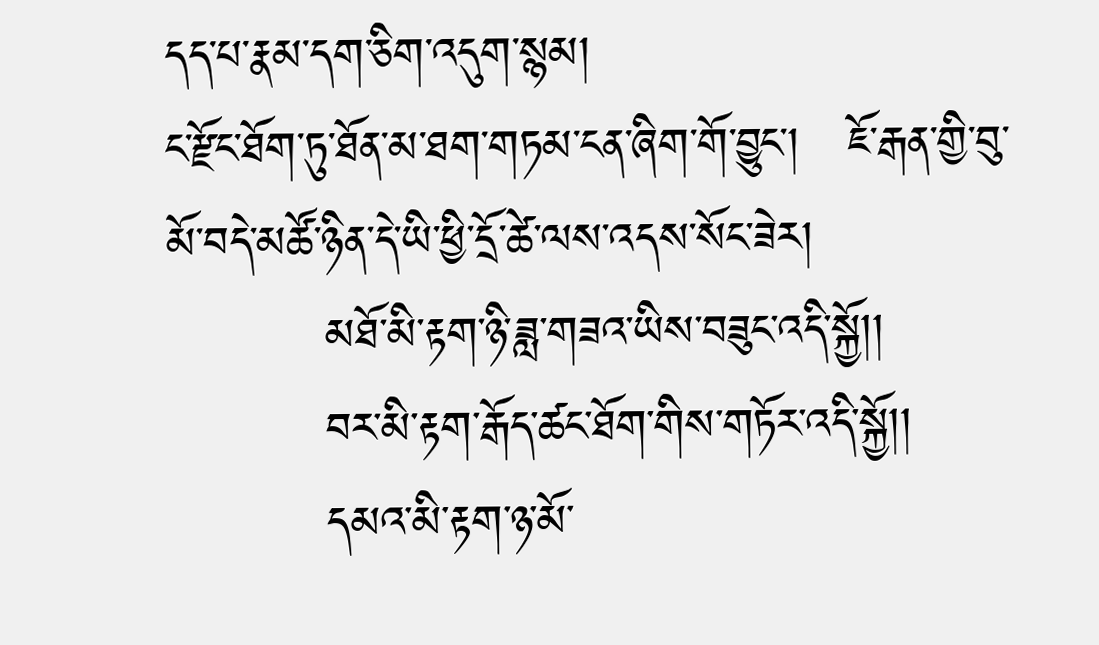དད་པ་རྣམ་དག་ཅིག་འདུག་སྙམ།
ང་རྫོང་ཐོག་ཏུ་ཐོན་མ་ཐག་གཏམ་ངན་ཞིག་གོ་བྱུང་།   ཇོ་རྒན་གྱི་བུ་མོ་བདེ་མཚོ་ཉིན་དེ་ཡི་ཕྱི་དྲོ་ཚེ་ལས་འདས་སོང་ཟེར།
          མཐོ་མི་རྟག་ཉི་ཟླ་གཟའ་ཡིས་བཟུང་འདི་སྐྱོ།།
          བར་མི་རྟག་རྒོད་ཚང་ཐོག་གིས་གཏོར་འདི་སྐྱོ།།
          དམའ་མི་རྟག་ཉ་མོ་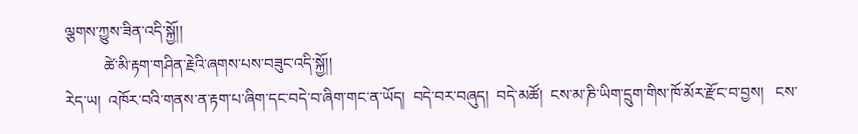ལྕགས་ཀྱུས་ཟིན་འདི་སྐྱོ།།
          ཚེ་མི་རྟག་གཤིན་རྗེའི་ཞགས་པས་བཟུང་འདི་སྐྱོ།།
རེད་ཡ།  འཁོར་བའི་གནས་ན་རྟག་པ་ཞིག་དང་བདེ་བ་ཞིག་གང་ན་ཡོད།  བདེ་བར་བཞུད།  བདེ་མཚོ།  ངས་མ་ཎི་ཡིག་དྲུག་གིས་ཁོ་མོར་རྫོང་བ་བྱས།   ངས་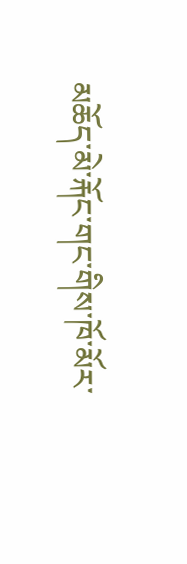མཆོད་མེ་རྐོང་གང་གིས་ཁོ་མོར་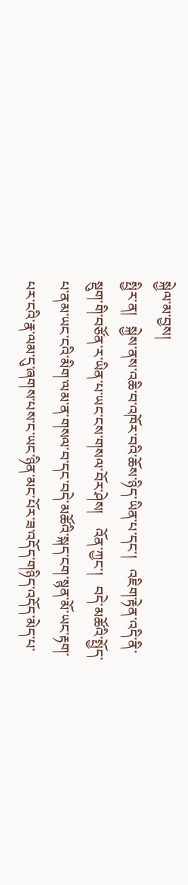སྐྱེལ་མ་བྱས།
སྤྱིར་ན།   སྐྱེས་ནས་འཆི་བ་འཁོར་བའི་ཆོས་ཉིད་ཡིན་པ་དང་།   འཇིག་རྟེན་འདི་ནི་སྡུག་གི་བཙོན་ར་ཡིན་པ་ཡང་ངས་གསལ་བོར་ཤེས།    འོན་ཀྱང་།   བདེ་མཚོའི་སྤྱོད་པ་ནམ་ཡང་ངའི་མིག་ལམ་ན་གསལ་བ་དང་བདེ་མཚོའི་སྐད་ངག་སྙན་མོ་ཡང་རྟག་པར་ངའི་རྣ་ལམ་དུ་ཞགས་པས་ང་ཡང་ཉིན་མང་པོར་ཟ་འདོད་གཉིད་འདོད་མེད་པ་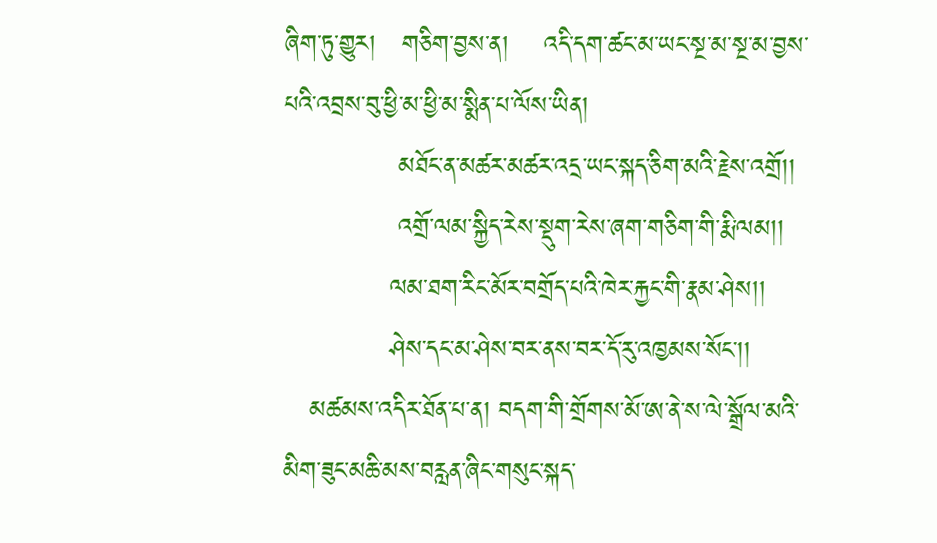ཞིག་ཏུ་གྱུར།   གཅིག་བྱས་ན།    འདི་དག་ཚང་མ་ཡང་སྔ་མ་སྔ་མ་བྱས་པའི་འབྲས་བུ་ཕྱི་མ་ཕྱི་མ་སྨིན་པ་ལོས་ཡིན།
             མཐོང་ན་མཚར་མཚར་འདྲ་ཡང་སྐད་ཅིག་མའི་རྗེས་འགྲོ།།
             འགྲོ་ལམ་སྐྱིད་རེས་སྡུག་རེས་ཞག་གཅིག་གི་རྨི་ལམ།།
            ལམ་ཐག་རིང་མོར་བགྲོད་པའི་ཁེར་རྐྱང་གི་རྣམ་ཤེས།།
            ཤེས་དང་མ་ཤེས་བར་ནས་བར་དོ་རུ་འཁྱམས་སོང་།།
   མཚམས་འདིར་ཐོན་པ་ན། བདག་གི་གྲོགས་མོ་ཨ་ནེ་ས་ལེ་སྒྲོལ་མའི་མིག་ཟུང་མཆི་མས་བརླན་ཞིང་གསུང་སྐད་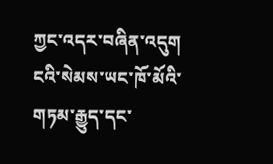ཀྱང་འདར་བཞིན་འདུག     ངའི་སེམས་ཡང་ཁོ་མོའི་གཏམ་རྒྱུད་དང་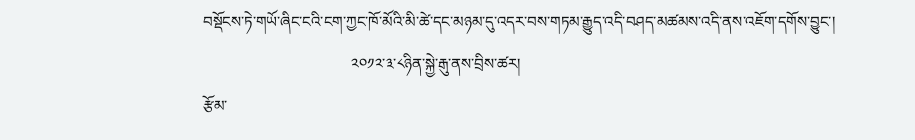བསྡོངས་ཏེ་གཡོ་ཞིང་ངའི་ངག་ཀྱང་ཁོ་མོའི་མི་ཚེ་དང་མཉམ་དུ་འདར་བས་གཏམ་རྒྱུད་འདི་བཤད་མཚམས་འདི་ནས་འཇོག་དགོས་བྱུང་།
                                      ༢༠༡༢་༣་༨ཉིན་སྐྱེ་རྒུ་ནས་བྲིས་ཚར།
རྩོམ་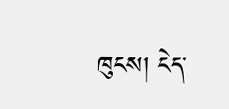ཁུངས། ངེད་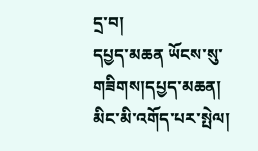དྲ་བ།
དཔྱད་མཆན ཡོངས་སུ་གཟིགས།དཔྱད་མཆན།
མིང་མི་འགོད་པར་སྤེལ།